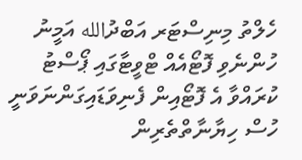ހެލްތު މިނިސްޓަރ އަބްދުالله އަމީނު ހުންނެވި ފޮޓޯއެއް ޓްވީޓާގައި ޕޯސްޓު ކުރައްވާ އެ ފޮޓޯއިން ފެނިވަޑައިގަންނަވަނީ ހުސް ހިޔާނާތްތެރިން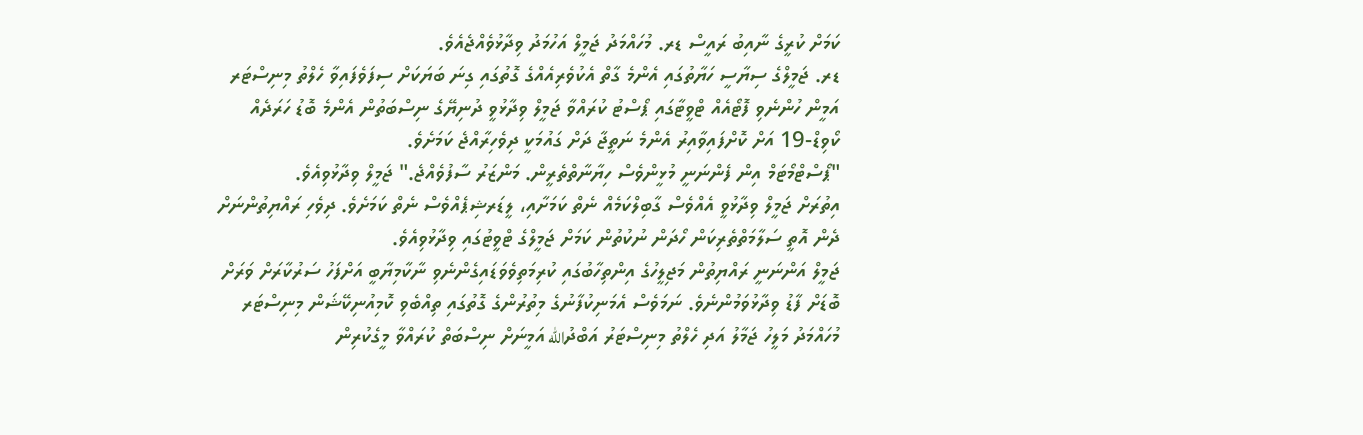ކަމަށް ކުރީގެ ނާއިބު ރައީސް ޑރ. މުހައްމަދު ޖަމީލް އަހުމަދު ވިދާޅުވެއްޖެއެވެ.
ޑރ. ޖަމީލްގެ ސިޔާސީ ހަޔާތުގައި އެންމެ ގާތް އެކުވެރިއެއްގެ ގޮތުގައި ގިނަ ބަޔަކަށް ސިފަވެފައިވާ ހެލްތު މިނިސްޓަރ އަމީން ހުންނެވި ފޮޓޯއެއް ޓްވީޓާގައި ޕޯސްޓު ކުރައްވާ ޖަމީލް ވިދާޅުވީ ދުނިޔޭގެ ނިސްބަތުން އެންމެ ބޮޑު ހަރަދެއް ކޯވިޑް-19 އަށް ކޮށްފައިވާއިރު އެންމެ ނަތީޖާ ދަށް ގައުމަކީ ދިވެހިރާއްޖެ ކަމަށެވެ.
"ޕޯސްޓްމޯޓަމް އިން ފެންނަނީ މުޅީންވެސް ހިޔާނާތްތެރީން. މަންޒަރު ސާފުވެއްޖެ." ޖަމީލް ވިދާޅުވިއެވެ.
އިތުރަށް ޖަމީލް ވިދާޅުވީ އެއްވެސް ގާބިލްކަމެއް ނެތް ކަމަށާއި، ލީޑަރޝިޕެއްވެސް ނެތް ކަމަށެވެ. ދިވެހި ރައްޔިތުންނަށް ދެން އޮތީ ސަލާމަތްތެރިކަން ހޯދަން ނުކުތުން ކަމަށް ޖަމީލްގެ ޓްވީޓުގައި ވިދާޅުވިއެވެ.
ޖަމީލް އަންނަނީ ރައްޔިތުން މަޖިލީހުގެ އިންތިހާބުގައި ކުރިމަތިވެވަޑައިގެންނެވި ނާކާމިޔާބީ އަށްފަހު ސަރުކާރަށް ވަރަށް ބޮޑަށް ފާޑު ވިދާޅުވަމުންނެވެ. ނަމަވެސް އެމަނިކުފާނުގެ މިތުރުންގެ ގޮތުގައި ތިއްބެވި ކޮމިއުނިކޭޝަން މިނިސްޓަރ މުހައްމަދު މަލީހު ޖަމާލު އަދި ހެލްތު މިނިސްޓަރު އަބްދުالله އަމީނަށް ނިސްބަތް ކުރައްވާ މީގެކުރިން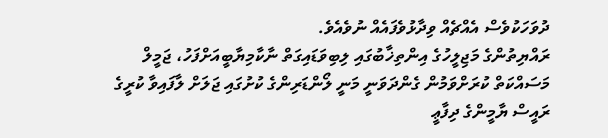ދުވަހަކުވެސް އެއްޗެއް ވިދާޅުވެފައެއް ނުވެއެވެ.
ރައްޔިތުންގެ މަޖިލީހުގެ އިންތިޚާބުގައި ލިބިވަޑައިގަތް ނާކާމިޔާބީއަށްފަހު، ޖަމީލް މަސައްކަތް ކުރަށްވަމުން ގެންދަވަނީ މަނީ ލޯންޑަރިންގެ ކުށުގައި ޖަލަށް ލާފައިވާ ކުރީގެ ރައީސް ޔާމީންގެ ދިފާޢީ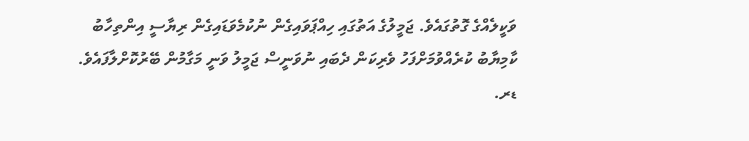ވަކީލެއްގެ ގޮތުގައެވެ. ޖަމީލުގެ އަތުގައި ހިއްޕަވައިގެން ނުކުމެވަޑައިގެން ރިޔާސީ އިންތިހާބު ކާމިޔާބު ކުރެއްވުމަށްފަހު ވެރިކަން ދެބައި ނުވަނީސް ޖަމީލު ވަނީ މަގާމުން ބޭރުކޮށްލާފައެވެ.
ޑރ.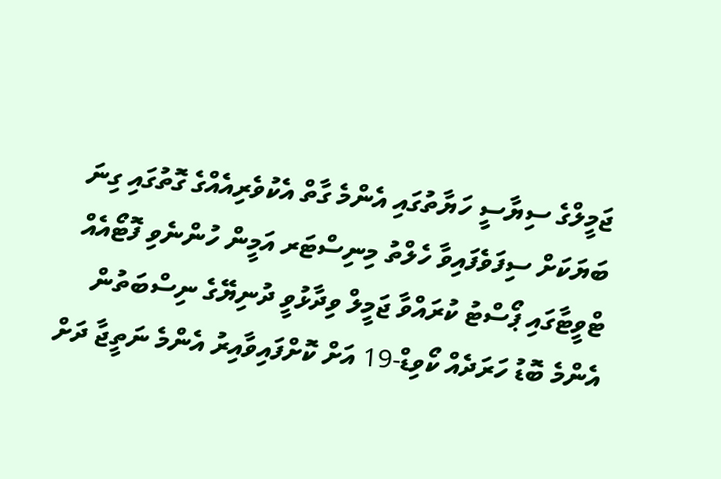ޖަމީލްގެ ސިޔާސީ ހަޔާތުގައި އެންމެ ގާތް އެކުވެރިއެއްގެ ގޮތުގައި ގިނަ ބަޔަކަށް ސިފަވެފައިވާ ހެލްތު މިނިސްޓަރ އަމީން ހުންނެވި ފޮޓޯއެއް ޓްވީޓާގައި ޕޯސްޓު ކުރައްވާ ޖަމީލް ވިދާޅުވީ ދުނިޔޭގެ ނިސްބަތުން އެންމެ ބޮޑު ހަރަދެއް ކޯވިޑް-19 އަށް ކޮށްފައިވާއިރު އެންމެ ނަތީޖާ ދަށް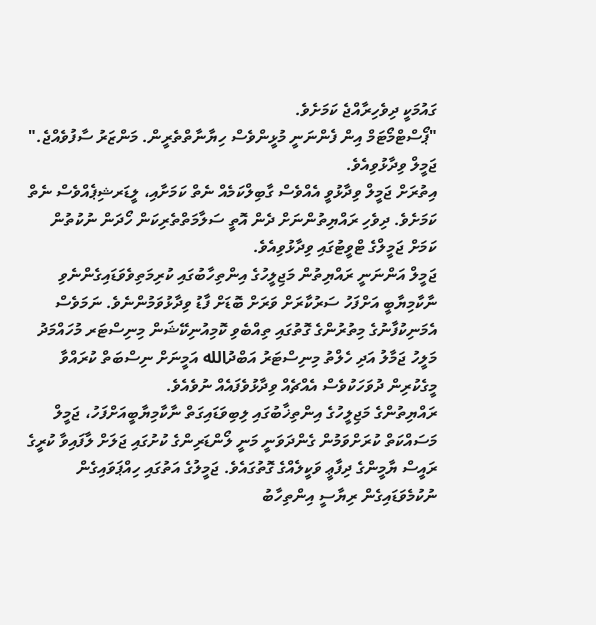ގައުމަކީ ދިވެހިރާއްޖެ ކަމަށެވެ.
"ޕޯސްޓްމޯޓަމް އިން ފެންނަނީ މުޅީންވެސް ހިޔާނާތްތެރީން. މަންޒަރު ސާފުވެއްޖެ." ޖަމީލް ވިދާޅުވިއެވެ.
އިތުރަށް ޖަމީލް ވިދާޅުވީ އެއްވެސް ގާބިލްކަމެއް ނެތް ކަމަށާއި، ލީޑަރޝިޕެއްވެސް ނެތް ކަމަށެވެ. ދިވެހި ރައްޔިތުންނަށް ދެން އޮތީ ސަލާމަތްތެރިކަން ހޯދަން ނުކުތުން ކަމަށް ޖަމީލްގެ ޓްވީޓުގައި ވިދާޅުވިއެވެ.
ޖަމީލް އަންނަނީ ރައްޔިތުން މަޖިލީހުގެ އިންތިހާބުގައި ކުރިމަތިވެވަޑައިގެންނެވި ނާކާމިޔާބީ އަށްފަހު ސަރުކާރަށް ވަރަށް ބޮޑަށް ފާޑު ވިދާޅުވަމުންނެވެ. ނަމަވެސް އެމަނިކުފާނުގެ މިތުރުންގެ ގޮތުގައި ތިއްބެވި ކޮމިއުނިކޭޝަން މިނިސްޓަރ މުހައްމަދު މަލީހު ޖަމާލު އަދި ހެލްތު މިނިސްޓަރު އަބްދުالله އަމީނަށް ނިސްބަތް ކުރައްވާ މީގެކުރިން ދުވަހަކުވެސް އެއްޗެއް ވިދާޅުވެފައެއް ނުވެއެވެ.
ރައްޔިތުންގެ މަޖިލީހުގެ އިންތިޚާބުގައި ލިބިވަޑައިގަތް ނާކާމިޔާބީއަށްފަހު، ޖަމީލް މަސައްކަތް ކުރަށްވަމުން ގެންދަވަނީ މަނީ ލޯންޑަރިންގެ ކުށުގައި ޖަލަށް ލާފައިވާ ކުރީގެ ރައީސް ޔާމީންގެ ދިފާޢީ ވަކީލެއްގެ ގޮތުގައެވެ. ޖަމީލުގެ އަތުގައި ހިއްޕަވައިގެން ނުކުމެވަޑައިގެން ރިޔާސީ އިންތިހާބު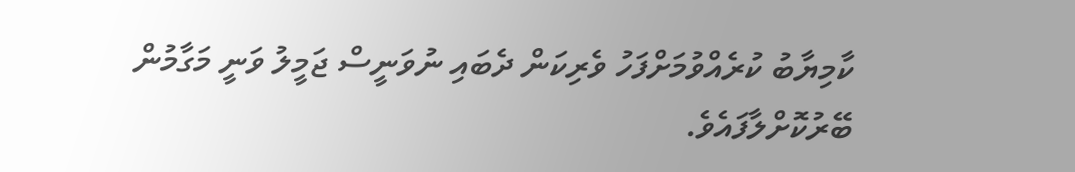ކާމިޔާބު ކުރެއްވުމަށްފަހު ވެރިކަން ދެބައި ނުވަނީސް ޖަމީލު ވަނީ މަގާމުން ބޭރުކޮށްލާފައެވެ.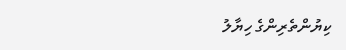ކިޔުންތެރިންގެ ހިޔާލު